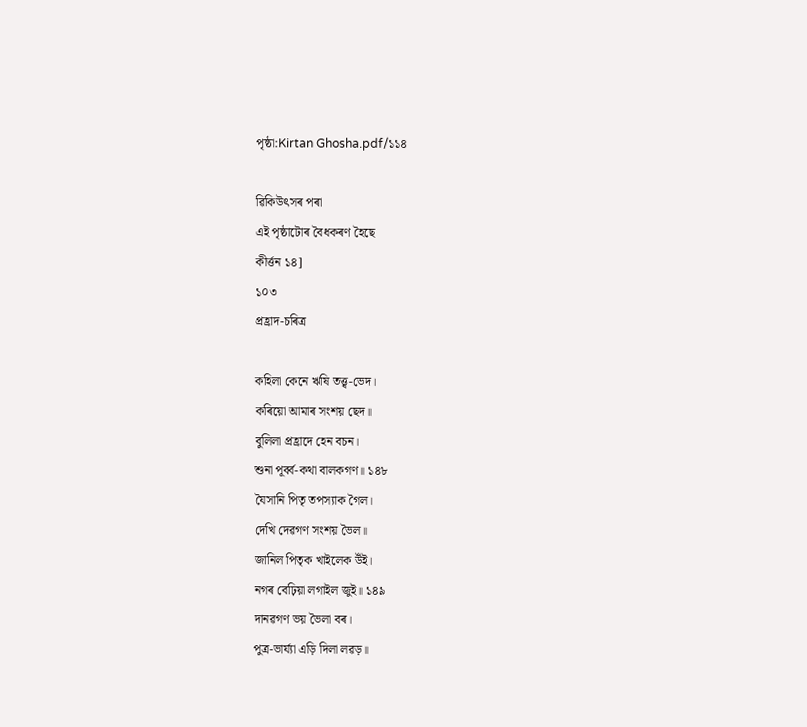পৃষ্ঠা:Kirtan Ghosha.pdf/১১৪

ৱিকিউৎসৰ পৰা
এই পৃষ্ঠাটোৰ বৈধকৰণ হৈছে
কীৰ্ত্তন ১৪]
১০৩
প্ৰহ্ৰাদ-চৰিত্ৰ

কহিলা কেনে ঋষি তত্ত্ব-ভেদ।
কৰিয়ো আমাৰ সংশয় ছেদ॥
বুলিলা প্ৰহ্ৰাদে হেন বচন।
শুনা পূৰ্ব্ব-কথা বালকগণ॥ ১৪৮
যৈসানি পিতৃ তপস্যাক গৈল।
দেখি দেৱগণ সংশয় ভৈল॥
জানিল পিতৃক খাইলেক উঁই।
নগৰ বেঢ়িয়া লগাইল জুই॥ ১৪৯
দানৱগণ ভয় ভৈলা বৰ।
পুত্ৰ-ভাৰ্য্যা এড়ি দিলা লৱড়॥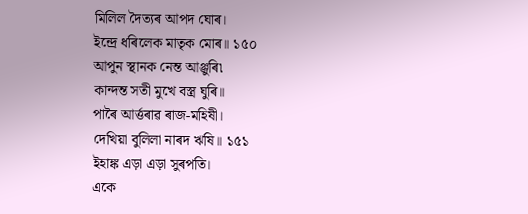মিলিল দৈত্যৰ আপদ ঘোৰ।
ইন্দ্ৰে ধৰিলেক মাতৃক মোৰ॥ ১৫০
আপুন স্থানক নেন্ত আঞ্জুৰি৷
কান্দন্ত সতী মুখে বস্ত্ৰ ঘুৰি॥
পাৰৈ আৰ্ত্তৰাৱ ৰাজ-মহিষী।
দেখিয়া বুলিলা নাৰদ ঋষি॥ ১৫১
ইহাঙ্ক এড়া এড়া সুৰপতি।
একে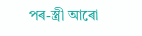পৰ-স্ত্ৰী আৰো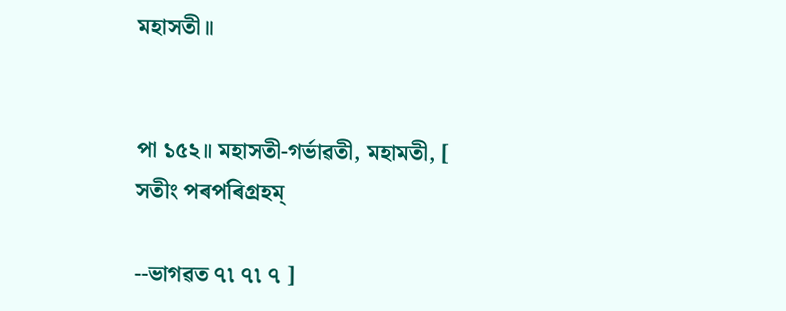মহাসতী॥


পা ১৫২॥ মহাসতী-গৰ্ভাৱতী, মহামতী, [ সতীং পৰপৰিগ্ৰহম্

--ভাগৱত ৭৷ ৭৷ ৭ ]